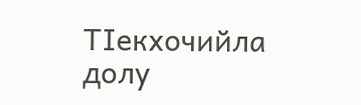ТIекхочийла долу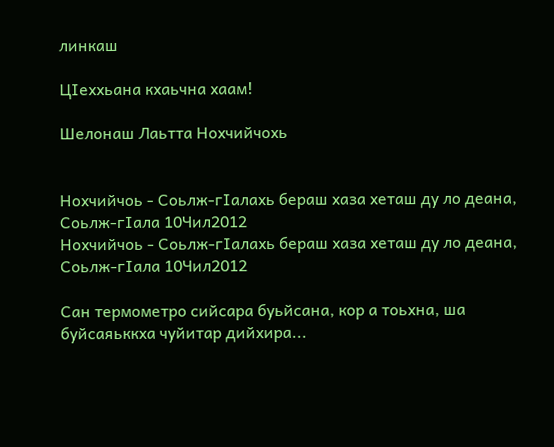линкаш

ЦIеххьана кхаьчна хаам!

Шелонаш Лаьтта Нохчийчохь


Нохчийчоь - Соьлж-гIалахь бераш хаза хеташ ду ло деана, Соьлж-гIала 10Чил2012
Нохчийчоь - Соьлж-гIалахь бераш хаза хеташ ду ло деана, Соьлж-гIала 10Чил2012

Сан термометро сийсара буьйсана, кор а тоьхна, ша буйсаяьккха чуйитар дийхира...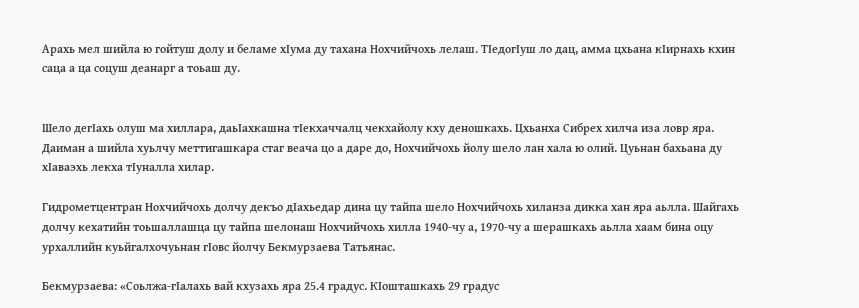Арахь мел шийла ю гойтуш долу и беламе хIума ду тахана Нохчийчохь лелаш. ТIедогIуш ло дац, амма цхьана кIирнахь кхин саца а ца соцуш деанарг а тоьаш ду.


Шело дегIахь олуш ма хиллара, даьIахкашна тIекхаччалц чекхайолу кху деношкахь. Цхьанха Сибрех хилча иза ловр яра. Даиман а шийла хуьлчу меттигашкара стаг веача цо а даре до, Нохчийчохь йолу шело лан хала ю олий. Цуьнан бахьана ду хIаваэхь лекха тIуналла хилар.

Гидрометцентран Нохчийчохь долчу декъо дIахьедар дина цу тайпа шело Нохчийчохь хиланза дикка хан яра аьлла. Шайгахь долчу кехатийн тоьшаллашца цу тайпа шелонаш Нохчийчохь хилла 1940-чу а, 1970-чу а шерашкахь аьлла хаам бина оцу урхаллийн куьйгалхочуьнан гIовс йолчу Бекмурзаева Татьянас.

Бекмурзаева: «Соьлжа-гIалахь вай кхузахь яра 25.4 градус. КIошташкахь 29 градус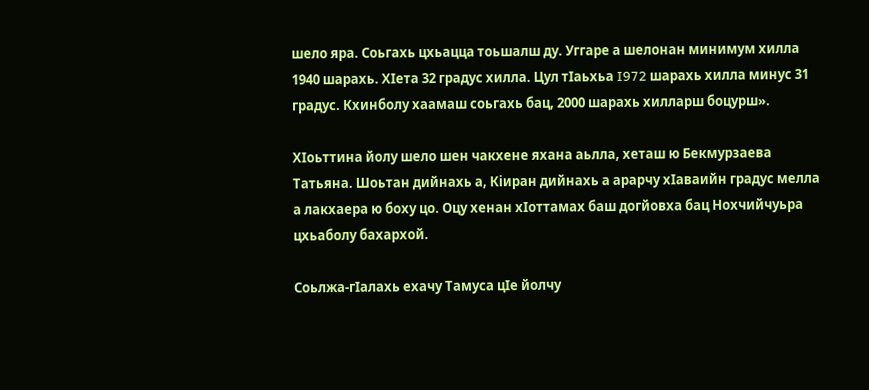шело яра. Соьгахь цхьацца тоьшалш ду. Уггаре а шелонан минимум хилла 1940 шарахь. ХIета 32 градус хилла. Цул тIаьхьа I972 шарахь хилла минус 31 градус. Кхинболу хаамаш соьгахь бац, 2000 шарахь хилларш боцурш».

ХIоьттина йолу шело шен чакхене яхана аьлла, хеташ ю Бекмурзаева Татьяна. Шоьтан дийнахь а, Кiиран дийнахь а арарчу хIаваийн градус мелла а лакхаера ю боху цо. Оцу хенан хIоттамах баш догйовха бац Нохчийчуьра цхьаболу бахархой.

Соьлжа-гIалахь ехачу Тамуса цIе йолчу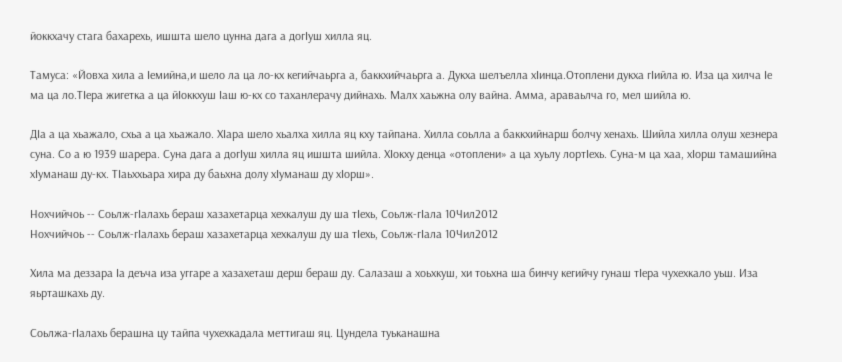йоккхачу стага бахарехь, ишшта шело цунна дага а догIуш хилла яц.

Тамуса: «Йовха хила а Iемийна,и шело ла ца ло-кх кегийчаьрга а, баккхийчаьрга а. Дукха шелъелла хIинца.Отоплени дукха гIийла ю. Иза ца хилча Iе ма ца ло.ТIера жигетка а ца йIоккхуш Iаш ю-кх со таханлерачу дийнахь. Малх хаьжна олу вайна. Амма, араваьлча го, мел шийла ю.

ДIа а ца хьажало, схьа а ца хьажало. ХIара шело хьалха хилла яц кху тайпана. Хилла соьлла а баккхийнарш болчу хенахь. Шийла хилла олуш хезнера суна. Со а ю 1939 шарера. Суна дага а догIуш хилла яц ишшта шийла. ХIокху денца «отоплени» а ца хуьлу лортIехь. Суна-м ца хаа, хIорш тамашийна хIуманаш ду-кх. ТIаьххьара хира ду баьхна долу хIуманаш ду хIорш».

Нохчийчоь -- Соьлж-гIалахь бераш хазахетарца хехкалуш ду ша тIехь, Соьлж-гIала 10Чил2012
Нохчийчоь -- Соьлж-гIалахь бераш хазахетарца хехкалуш ду ша тIехь, Соьлж-гIала 10Чил2012

Хила ма деззара Iа деъча иза уггаре а хазахеташ дерш бераш ду. Салазаш а хоьхкуш, хи тоьхна ша бинчу кегийчу гунаш тIера чухехкало уьш. Иза яьрташкахь ду.

Соьлжа-гIалахь берашна цу тайпа чухехкадала меттигаш яц. Цундела туьканашна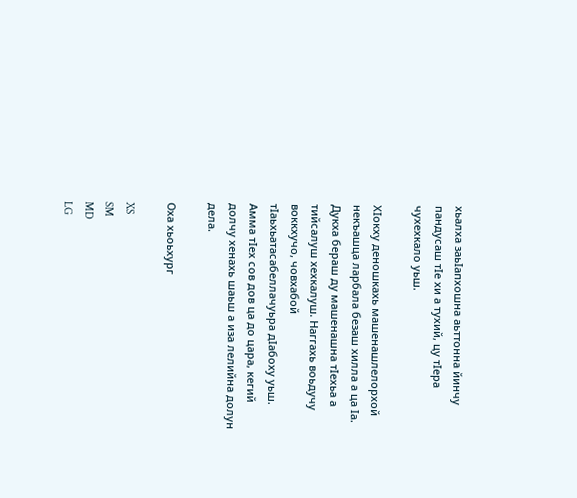хьалха заьIапхошна аьттонна йинчу пандусаш тIе хи а тухий, цу тIера чухехкало уьш.

ХIокху деношкахь машенашлелорхой некъашца ларбала безаш хилла а ца Iа. Дукха бераш ду машенашна тIехьа а тийсалуш хехкалуш. Наггахь воьдучу воккхучо, човхабой тIаьхьатасабеллачуьра дIабоху уьш. Амма тIех сов дов ца до цара, кегий долчу хенахь шаьш а иза лелийна долун дела.

Оха хьоьхург

XS
SM
MD
LG